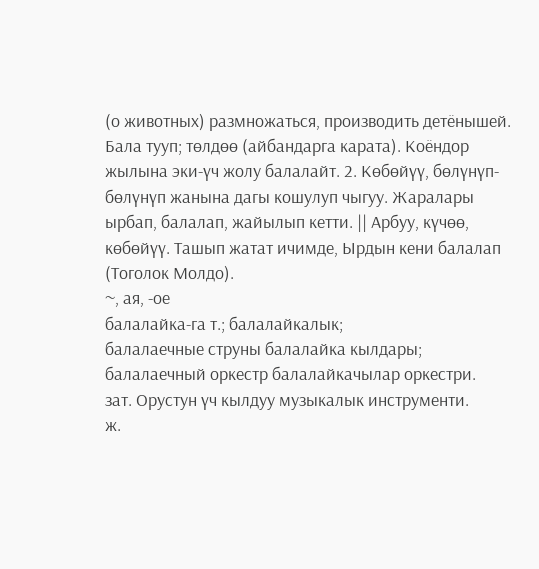(о животных) размножаться, производить детёнышей.
Бала тууп; төлдөө (айбандарга карата). Коёндор жылына эки-үч жолу балалайт. 2. Көбөйүү, бөлүнүп-бөлүнүп жанына дагы кошулуп чыгуу. Жаралары ырбап, балалап, жайылып кетти. || Арбуу, күчөө, көбөйүү. Ташып жатат ичимде, Ырдын кени балалап (Тоголок Молдо).
~, ая, -ое
балалайка-га т.; балалайкалык;
балалаечные струны балалайка кылдары;
балалаечный оркестр балалайкачылар оркестри.
зат. Орустун үч кылдуу музыкалык инструменти.
ж.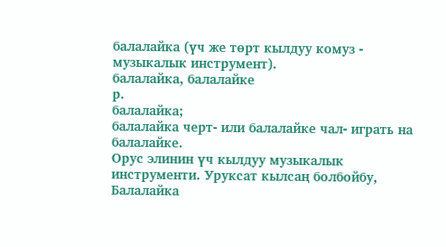балалайка (үч же төрт кылдуу комуз - музыкалык инструмент).
балалайка, балалайке
р.
балалайка;
балалайка черт- или балалайке чал- играть на балалайке.
Орус элинин үч кылдуу музыкалык инструменти. Уруксат кылсаң болбойбу, Балалайка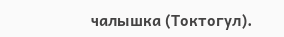чалышка (Токтогул).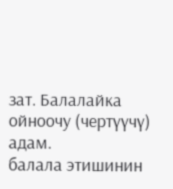зат. Балалайка ойноочу (чертүүчү) адам.
балала этишинин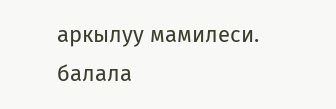аркылуу мамилеси.
балала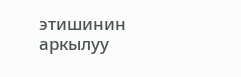этишинин аркылуу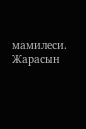мамилеси. Жарасын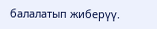балалатып жиберүү.